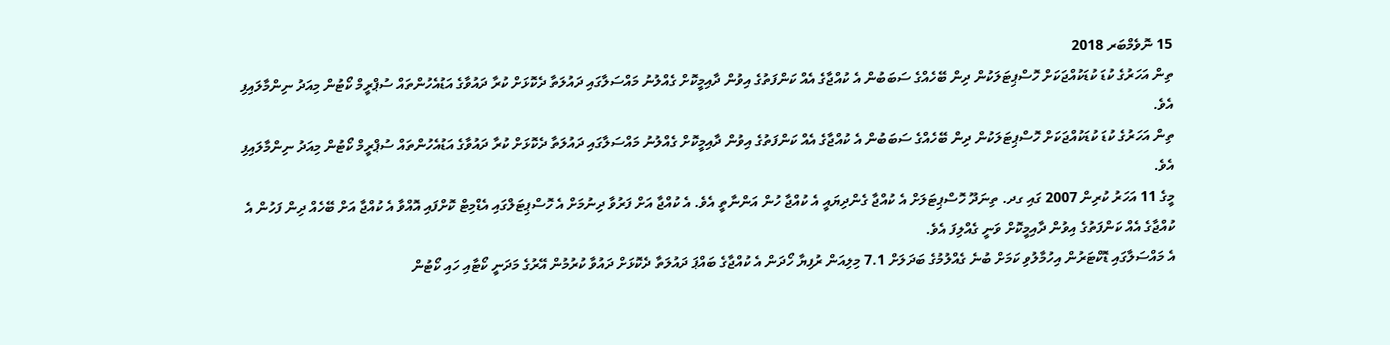15 ނޮވެމްބަރ 2018
ތިން އަހަރުގެ ކުޑަ ކުޑަކުއްޖަކަށް ހޮސްޕިޓަލަކުން ދިން ބޭހެއްގެ ސަބަބުން އެ ކުއްޖާގެ އެއް ކަންފަތުގެ އިވުން ދާއިމީކޮށް ގެއްލުނު މައްސަލާގައި ދައުލަތާ ދެކޮޅަށް ކުރާ ދައުވާގެ އަޑުއެހުންތައް ސުޕްރީމް ކޯޓުން މިއަދު ނިންމާލައިފި އެވެ.
ތިން އަހަރުގެ ކުޑަ ކުޑަކުއްޖަކަށް ހޮސްޕިޓަލަކުން ދިން ބޭހެއްގެ ސަބަބުން އެ ކުއްޖާގެ އެއް ކަންފަތުގެ އިވުން ދާއިމީކޮށް ގެއްލުނު މައްސަލާގައި ދައުލަތާ ދެކޮޅަށް ކުރާ ދައުވާގެ އަޑުއެހުންތައް ސުޕްރީމް ކޯޓުން މިއަދު ނިންމާލައިފި އެވެ.
މީގެ 11 އަހަރު ކުރިން 2007 ގައި ގދ. ތިނަދޫ ހޮސްޕިޓަލަށް އެ ކުއްޖާ ގެންދިޔައީ އެ ކުއްޖާ ހުން އަންނާތީ އެވެ. އެ ކުއްޖާ އަށް ފަރުވާ ދިނުމަށް އެ ހޮސްޕިޓަލްގައި އެޑްމިޓް ކޮށްފައި އޮއްވާ އެ ކުއްޖާ އަށް ބޭހެއް ދިން ފަހުން އެ ކުއްޖާގެ އެއް ކަންފަތުގެ އިވުން ދާއިމީކޮށް ވަނީ ގެއްލިފަ އެވެ.
އެ މައްސަލާގައި ޑޮކްޓަރުން އިހުމާލުވި ކަމަށް ބުނެ ގެއްލުމުގެ ބަދަލަށް 7.1 މިލިއަން ރުފިޔާ ހޯދަން އެ ކުއްޖާގެ ބައްޕަ ދައުލަތާ ދެކޮޅަށް ދައުވާ ކުރުމުން އޭރުގެ މަދަނީ ކޯޓާއި ހައި ކޯޓުން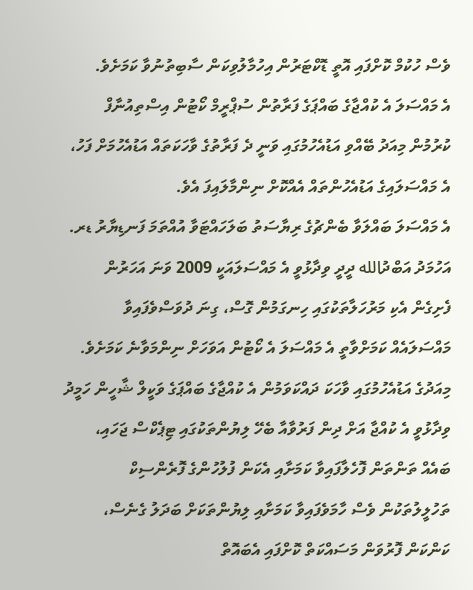ވެސް ހުކުމް ކޮށްފައި އޮތީ ޑޮކްޓަރުން އިހުމާލުވިކަން ސާބިތުނުވާ ކަމަށެވެ.
އެ މައްސަލަ އެ ކުއްޖާގެ ބައްޕަގެ ފަރާތުން ސުޕްރީމް ކޯޓުން އިސްތިއުނާފް ކުރުމުން މިއަދު ބޭއްވި އަޑުއެހުމުގައި ވަނީ ދެ ފަރާތުގެ ވާހަކަތައް އަޑުއެހުމަށް ފަހު، އެ މައްސަލައިގެ އަޑުއެހުންތައް އެއްކޮށް ނިންމާލައިފަ އެވެ.
އެ މައްސަލަ ބައްލަވާ ބެންޗުގެ ރިޔާސަތު ބަލަހައްޓަވާ އުއްތަމަ ފަނޑިޔާރު ޑރ. އަހުމަދު އަބްދުالله ދީދީ ވިދާޅުވީ އެ މައްސަލައަކީ 2009 ވަނަ އަހަރުން ފެށިގެން އެކި މަރުހަލާތަކުގައި ހިނގަމުން ގޮސް، ގިނަ ދުވަސްވެފައިވާ މައްސަލައެއް ކަމަށްވާތީ އެ މައްސަލަ އެ ކޯޓުން އަވަހަށް ނިންމަވާނެ ކަމަށެވެ.
މިއަދުގެ އަޑުއެހުމުގައި ވާހަކަ ދައްކަވަމުން އެ ކުއްޖާގެ ބައްޕަގެ ވަކީލް ޝާހީން ހަމީދު ވިދާޅުވީ އެ ކުއްޖާ އަށް ދިން ފަރުވާއާ ބެހޭ ލިޔުންތަކުގައި ޓިޕެކްސް ޖަހައި، ބައެއް ތަންތަން ފޮހެލާފައިވާ ކަމަށާއި އެކަން ފުލުހުންގެ ފޮރެންސިކް ތަހުލީލުތަކުން ވެސް ހާމަވެފައިވާ ކަމަށާއި ލިޔުންތަކަށް ބަދަލު ގެނެސް، ކަންކަން ފޮރުވަން މަސައްކަތް ކޮށްފައި އެބައޮތް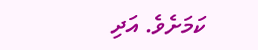ކަމަށެވެ. އަދި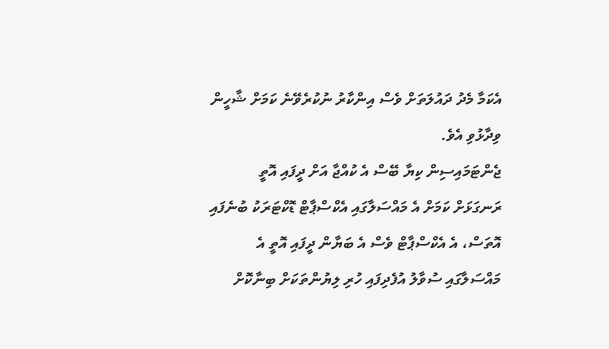އެކަމާ މެދު ދައުލަތަށް ވެސް އިންކާރު ނުކުރެވޭނެ ކަމަށް ޝާހީން ވިދާޅުވި އެވެ.
ޖެންޓަމައިސިން ކިޔާ ބޭސް އެ ކުއްޖާ އަށް ދީފައި އޮތީ ރަނގަޅަށް ކަމަށް އެ މައްސަލާގައި އެކްސްޕާޓް ޑޮކްޓަރަކު ބުނެފައި އޮތަސް، އެ އެކްސްޕާޓް ވެސް އެ ބަޔާން ދީފައި އޮތީ އެ މައްސަލާގައި ސުވާލު އުފެދިފައި ހުރި ލިޔުންތަކަށް ބިނާކޮށް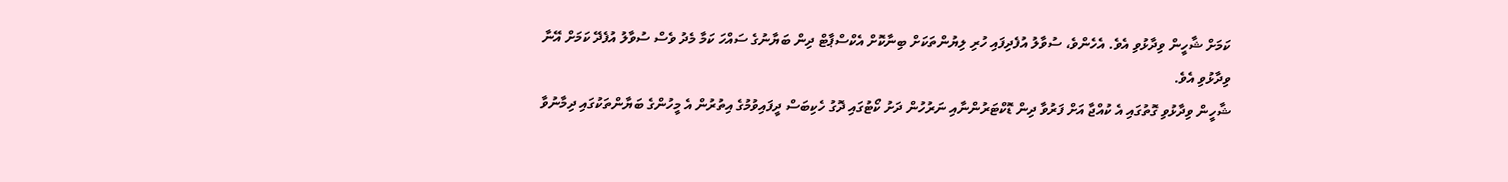ކަމަށް ޝާހީން ވިދާޅުވި އެވެ. އެހެންވެ، ސުވާލު އުފެދިފައި ހުރި ލިޔުންތަކަށް ބިނާކޮށް އެކްސްޕާޓް ދިން ބަޔާނުގެ ސައްހަ ކަމާ މެދު ވެސް ސުވާލު އުފެދޭ ކަމަށް އޭނާ ވިދާޅުވި އެވެ.
ޝާހީން ވިދާޅުވި ގޮތުގައި އެ ކުއްޖާ އަށް ފަރުވާ ދިން ޑޮކްޓަރުންނާއި ނަރުހުން ދަށު ކޯޓުގައި ދޮގު ހެކިބަސް ދީފައިވުމުގެ އިތުރުން އެ މީހުންގެ ބަޔާންތަކުގައި ދިމާނުވާ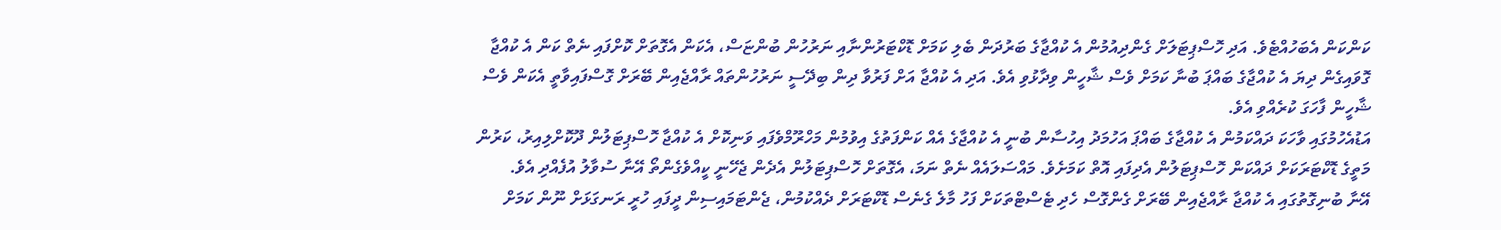ކަންކަން އެބަހުއްޓެވެ. އަދި ހޮސްޕިޓަލަށް ގެންދިއުމުން އެ ކުއްޖާގެ ބަރުދަން ބެލި ކަމަށް ޑޮކްޓަރުންނާއި ނަރުހުން ބުންޏަސް، އެކަން އެގޮތަށް ކޮށްފައި ނެތް ކަން އެ ކުއްޖާ ގޮވައިގެން ދިޔަ އެ ކުއްޖާގެ ބައްޕަ ބުނާ ކަމަށް ވެސް ޝާހީން ވިދާޅުވި އެވެ. އަދި އެ ކުއްޖާ އަށް ފަރުވާ ދިން ބިދޭސީ ނަރުހުންތައް ރާއްޖެއިން ބޭރަށް ގޮސްފައިވާތީ އެކަން ވެސް ޝާހީން ފާހަގަ ކުރެއްވި އެވެ.
އަޑުއެހުމުގައި ވާހަކަ ދައްކަމުން އެ ކުއްޖާގެ ބައްޕަ އަހުމަދު އިހުސާން ބުނީ އެ ކުއްޖާގެ އެއް ކަންފަތުގެ އިވުމުން މަހްރޫމްވެފައި ވަނިކޮށް އެ ކުއްޖާ ހޮސްޕިޓަލުން ދޫކޮށްލިއިރު، ކަރުން މަތީގެ ޑޮކްޓަރަކަށް ދައްކަން ހޮސްޕިޓަލުން އެދިފައި އޮތް ކަމަށެވެ. މައްސަލައެއް ނެތް ނަމަ، އެގޮތަށް ހޮސްޕިޓަލުން އެދެން ޖެހޭނީ ކީއްވެގެންތޯ އޭނާ ސުވާލު އުފެއްދި އެވެ.
އޭނާ ބުނިގޮތުގައި އެ ކުއްޖާ ރާއްޖެއިން ބޭރަށް ގެންގޮސް ހެދި ޓެސްޓްތަކަށް ފަހު މާލެ ގެނެސް ޑޮކްޓަރަށް ދެއްކުމުން، ޖެންޓަމައިސިން ދީފައި ހުރީ ރަނގަޅަށް ނޫން ކަމަށް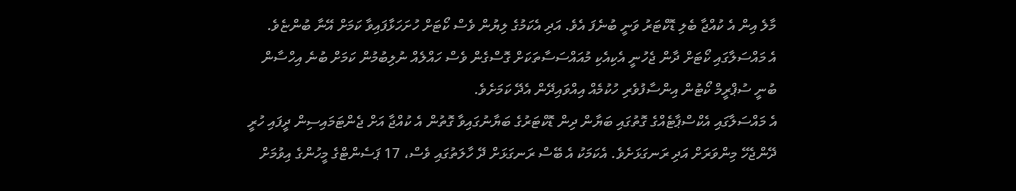މާލެ އިން އެ ކުއްޖާ ބެލި ޑޮކްޓަރު ވަނީ ބުނެފަ އެވެ. އަދި އެކަމުގެ ލިޔުން ވެސް ކޯޓަށް ހުށަހަޅާފައިވާ ކަމަށް އޭނާ ބުންޏެވެ.
އެ މައްސަލާގައި ކޯޓަށް ދާން ޖެހުނީ އެކިއެކި މުއައްސަސާތަކަށް ގޮސްގެން ވެސް ހައްލެއް ނުލިބުމުން ކަމަށް ބުނެ އިހްސާން ބުނީ ސުޕްރީމް ކޯޓުން އިންސާފުވެރި ހުކުމެއް އިއްވައިދޭން އެދޭ ކަމަށެވެ.
އެ މައްސަލާގައި އެކްސްޕާޓެއްގެ ގޮތުގައި ބަޔާން ދިން ޑޮކްޓަރުގެ ބަޔާނުގައިވާ ގޮތުން އެ ކުއްޖާ އަށް ޖެންޓަމައިސިން ދީފައި ހުރީ ދޭންޖެހޭ މިންވަރަށް އަދި ރަނގަޅަށެވެ. އެކަމަކު އެ ބޭސް ރަނގަޅަށް ދޭ ހާލަތުގައި ވެސް، 17 ޕަސެންޓްގެ މީހުންގެ އިވުމަށް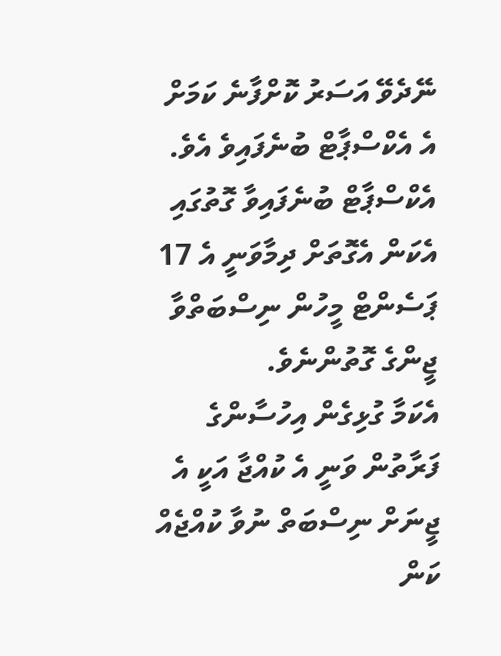ނޭދެވޭ އަސަރު ކޮށްފާނެ ކަމަށް އެ އެކްސްޕާޓް ބުނެފައިވެ އެވެ. އެކްސްޕާޓް ބުނެފައިވާ ގޮތުގައި އެކަން އެގޮތަށް ދިމާވަނީ އެ 17 ޕަސެންޓް މީހުން ނިސްބަތްވާ ޖީންގެ ގޮތުންނެވެ.
އެކަމާ ގުޅިގެން އިހުސާންގެ ފަރާތުން ވަނީ އެ ކުއްޖާ އަކީ އެ ޖީނަށް ނިސްބަތް ނުވާ ކުއްޖެއް ކަން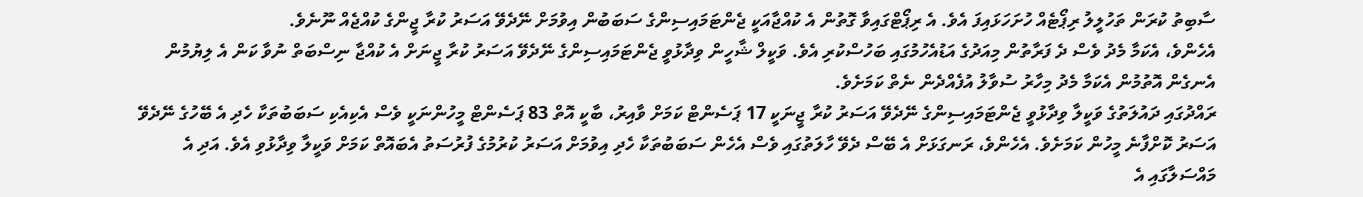ސާބިތު ކުރަން ތަހުލީލު ރިޕޯޓެއް ހުށަހަޅައިފަ އެވެ. އެ ރިޕޯޓްގައިވާ ގޮތުން އެ ކުއްޖާއަކީ ޖެންޓަމައިސިންގެ ސަބަބުން އިވުމަށް ނޭދެވޭ އަސަރު ކުރާ ޖީންގެ ކުއްޖެއް ނޫނެވެ.
އެހެންވެ، އެކަމާ މެދު ވެސް ދެ ފަރާތުން މިއަދުގެ އަޑުއެހުމުގައި ބަހުސްކުރި އެވެ. ވަކީލް ޝާހީން ވިދާޅުވީ ޖެންޓަމައިސިންގެ ނޭދެވޭ އަސަރު ކުރާ ޖީނަށް އެ ކުއްޖާ ނިސްބަތް ނުވާ ކަން އެ ލިޔުމުން އެނގެން އޮތުމުން އެކަމާ މެދު މިހާރު ސުވާލު އުފެއްދެން ނެތް ކަމަށެވެ.
ރައްދުގައި ދައުލަތުގެ ވަކީލާ ވިދާޅުވީ ޖެންޓަމައިސިންގެ ނޭދެވޭ އަސަރު ކުރާ ޖީނަކީ 17 ޕަސެންޓް ކަމަށް ވާއިރު، ބާކީ އޮތް 83 ޕަސެންޓް މީހުންނަކީ ވެސް އެކިއެކި ސަބަބުތަކާ ހެދި އެ ބޭހުގެ ނޭދެވޭ އަސަރު ކޮށްފާނެ މީހުން ކަމަށެވެ. އެހެންވެ، ރަނގަޅަށް އެ ބޭސް ދެވޭ ހާލަތުގައި ވެސް އެހެން ސަބަބުތަކާ ހެދި އިވުމަށް އަސަރު ކުރުމުގެ ފުރުސަތު އެބައޮތް ކަމަށް ވަކީލާ ވިދާޅުވި އެވެ. އަދި އެ މައްސަލާގައި އެ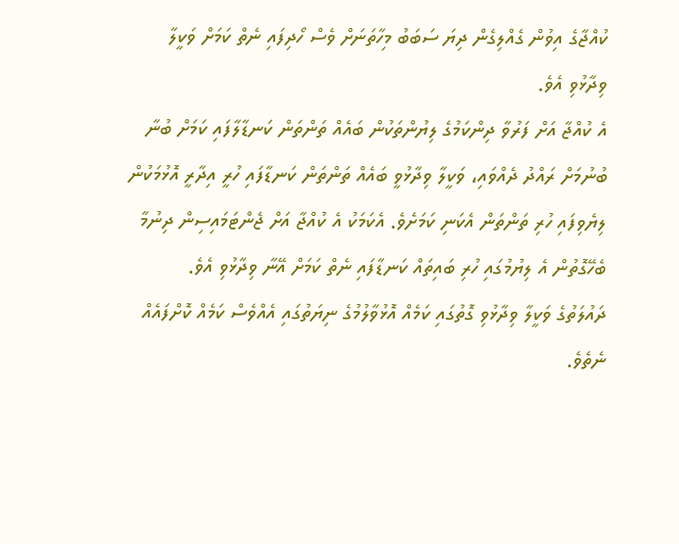ކުއްޖާގެ އިވުން ގެއްލިގެން ދިޔަ ސަބަބު މިހާތަނަށް ވެސް ހޯދިފައި ނެތް ކަމަށް ވަކީލާ ވިދާޅުވި އެވެ.
އެ ކުއްޖާ އަށް ފަރުވާ ދިންކަމުގެ ލިޔުންތަކުން ބައެއް ތަންތަން ކަނޑާލާފައި ކަމަށް ބުނާ ބުނުމަށް ރައްދު ދެއްވައި، ވަކީލާ ވިދާޅުވީ ބައެއް ތަންތަން ކަނޑާފައި ހުރީ އިދާރީ އޮޅުމަކުން ލިޔެވިފައި ހުރި ތަންތަން އެކަނި ކަމަށެވެ. އެކަމަކު އެ ކުއްޖާ އަށް ޖެންޓަމައިސިން ދިނުމާ ބެހޭގޮތުން އެ ލިޔުމުގައި ހުރި ބައިތައް ކަނޑާފައި ނެތް ކަމަށް އޭނާ ވިދާޅުވި އެވެ.
ދައުލަތުގެ ވަކީލާ ވިދާޅުވި ގޮތުގައި ކަމެއް އޮޅުވާލުމުގެ ނިޔަތުގައި އެއްވެސް ކަމެއް ކޮށްފައެއް ނެތެވެ.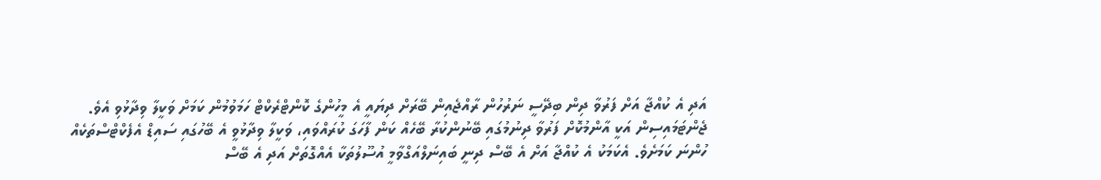އަދި އެ ކުއްޖާ އަށް ފަރުވާ ދިން ބިދޭސީ ނަރުހުން ރާއްޖެއިން ބޭރަށް ދިޔައީ އެ މީހުންގެ ކޮންޓްރެކްޓް ހަމަވުމުން ކަމަށް ވަކީލާ ވިދާޅުވި އެވެ.
ޖެންޓަމައިސިން އަކީ އާންމުކޮށް ފަރުވާ ދިނުމުގައި ބޭނުންކުރާ ބޭހެއް ކަން ފާހަގަ ކުރައްވައި، ވަކީލާ ވިދާޅުވީ އެ ބޭހުގައި ސައިޑް އެފެކްޓްސްތަކެއް ހުންނަ ކަމަށެވެ. އެކަމަކު އެ ކުއްޖާ އަށް އެ ބޭސް ދިނީ ބައިނަލްއަގްވާމީ އުސޫލުތަކާ އެއްގޮތަށް އަދި އެ ބޭސް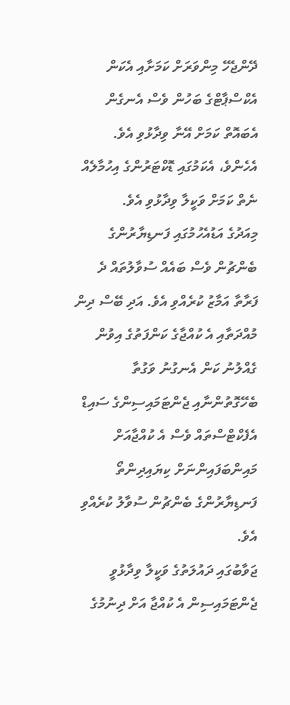ދޭންޖެހޭ މިންވަރަށް ކަމަށާއި އެކަން އެކްސްޕާޓްގެ ބަހުން ވެސް އެނގެން އެބައޮތް ކަމަށް އޭނާ ވިދާޅުވި އެވެ. އެހެންވެ، އެކަމުގައި ޑޮކްޓަރުންގެ އިހުމާލެއް ނެތް ކަމަށް ވަކީލާ ވިދާޅުވި އެވެ.
މިއަދުގެ އަޑުއެހުމުގައި ފަނޑިޔާރުންގެ ބެންޗުން ވެސް ބައެއް ސުވާލުތައް ދެ ފަރާތާ އަމާޒު ކުރެއްވި އެވެ. އަދި ބޭސް ދިން މުއްދަތާއި އެ ކުއްޖާގެ ކަންފަތުގެ އިވުން ގެއްލުނު ކަން އެނގުނު ވަގުތާ ބެހޭގޮތުންނާއި ޖެންޓަމައިސިންގެ ސައިޑް އެފެކްޓްސްތައް ވެސް އެ ކުއްޖާއަށް މައިންބަފައިންނަށް ކިޔައިދިންތޯ ފަނޑިޔާރުންގެ ބެންޗުން ސުވާލު ކުރެއްވި އެވެ.
ޖަވާބުގައި ދައުލަތުގެ ވަކީލާ ވިދާޅުވީ ޖެންޓަމައިސިން އެ ކުއްޖާ އަށް ދިނުމުގެ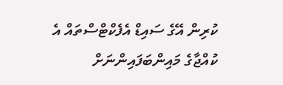ކުރިން އޭގެ ސައިޑް އެފެކްޓްސްތައް އެ ކުއްޖާގެ މައިންބަފައިންނަށް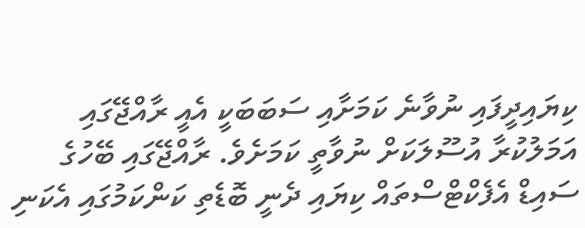ކިޔައިދީފައި ނުވާނެ ކަމަށާއި ސަބަބަކީ އެއީ ރާއްޖޭގައި އަމަލުކުރާ އުސޫލަކަށް ނުވާތީ ކަމަށެވެ. ރާއްޖޭގައި ބޭހުގެ ސައިޑް އެފެކްޓްސްތައް ކިޔައި ދެނީ ބޮޑެތި ކަންކަމުގައި އެކަނި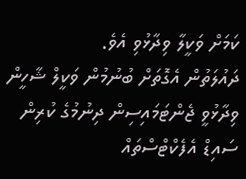ކަމަށް ވަކީލާ ވިދާޅުވި އެވެ.
ދައުލަތުން އެގޮތަށް ބުނުމުން ވަކީލް ޝާހީން ވިދާޅުވީ ޖެންޓަމައިސިން ދިނުމުގެ ކުރިން ސައިޑް އެފެކްޓްސްތައް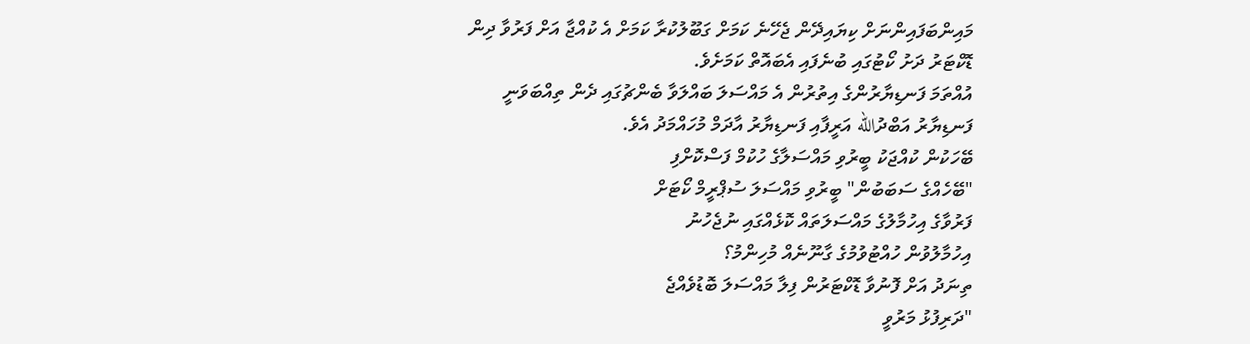މައިންބަފައިންނަށް ކިޔައިދޭން ޖެހޭނެ ކަމަށް ގަބޫލުކުރާ ކަމަށް އެ ކުއްޖާ އަށް ފަރުވާ ދިން ޑޮކްޓަރު ދަށު ކޯޓުގައި ބުނެފައި އެބައޮތް ކަމަށެވެ.
އުއްތަމަ ފަނޑިޔާރުންގެ އިތުރުން އެ މައްސަލަ ބައްލަވާ ބެންޗުގައި ދެން ތިއްބަވަނީ ފަނޑިޔާރު އަބްދުالله އަރީފާއި ފަނޑިޔާރު އާދަމް މުހައްމަދު އެވެ.
ބޭހަކުން ކުއްޖަކު ބީރުވި މައްސަލާގެ ހުކުމް ފަސްކޮށްފި
"ބޭހެއްގެ ސަބަބުން" ބީރުވި މައްސަލަ ސުޕްރީމް ކޯޓަށް
ފަރުވާގެ އިހުމާލުގެ މައްސަލަތައް ކޮޅެއްގައި ނުޖެހުނު
އިހުމާލުވުން ހުއްޓުވުމުގެ ގާނޫނެއް މުހިންމު؟
ތިނަދު އަށް ފޮނުވާ ޑޮކްޓަރުން ފިލާ މައްސަލަ ބޮޑުވެއްޖެ
"ދަރިފުޅު މަރުވީ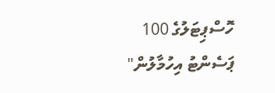ހޮސްޕިޓަލުގެ 100 ޕަސެންޓު އިހުމާލުން"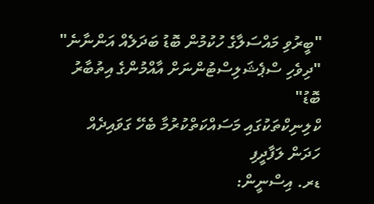"ބީރުވި މައްސަލާގެ ހުކުމުން ބޮޑު ބަދަލެއް އަންނާނެ"
"ދިވެހި ސްޕެޝަލިސްޓުންނަށް އާއްމުންގެ އިތުބާރު ބޮޑު"
ކްލިނިކްތަކުގައި މަސައްކަތްކުރުމާ ބެހޭ ގަވައިދެއް ހަދަން ލަފާދީފި
ޑރ. އިސްނީން: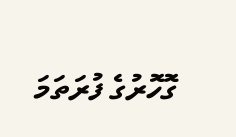ގޮހޮރުގެ ފުރަތަމަ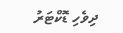ދިވެހި ޑޮކްޓަރު